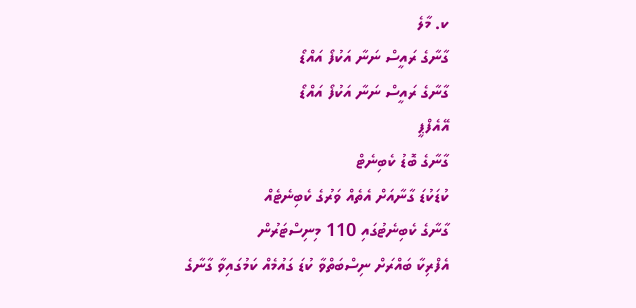ކ. މާލެ
ގާނާގެ ރައީސް ނަނާ އަކުފޯ އައްޑޯ
ގާނާގެ ރައީސް ނަނާ އަކުފޯ އައްޑޯ
އޭއެފްޕީ
ގާނާގެ ބޮޑު ކެބިނެޓް
ކުޑަކުޑަ ގާނާއަށް އެތެއް ވަރުގެ ކެބިނެޓެއް
ގާނާގެ ކެބިނެޓުގައި 110 މިނިސްޓަރުން
އެފްރިކާ ބައްރަށް ނިސްބަތްވާ ކުޑަ ގައުމެއް ކަމުގައިވާ ގާނާގެ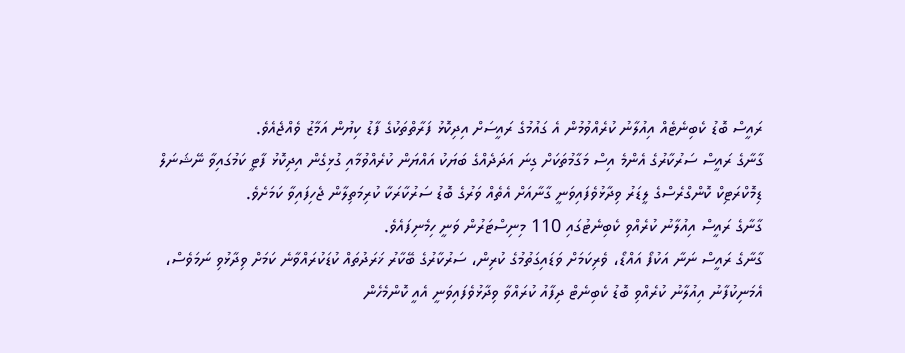ރައީސް ބޮޑު ކެބިނެޓެއް އިއުލާނު ކުރެއްވުމުން އެ ގައުމުގެ ރައީސަށް އިދިކޮޅު ފަރާތްތަކުގެ ފާޑު ކިޔުން އަމާޒު ވެއްޖެއެވެ.
ގާނާގެ ރައީސް ސަރުކާރުގެ އެންމެ އިސް މަގާމުތަކަށް ގިނަ އަދަދެއްގެ ބަޔަކު އައްޔަން ކުރެއްވުމާއި ގުޅިގެން އިދިކޮޅު ފާޓީ ކަމުގައިވާ ނޭޝަނަލް ޑިމޮކްރަޓިކް ކޮންގްރެސްގެ ލީޑަރު ވިދާޅުވެފައިވަނީ ގާނާއަށް އެތެއް ވަރުގެ ބޮޑު ސަރުކާރަކާ ކުރިމަތިލާން ޖެހިފައިވާ ކަމަށެވެ.
ގާނާގެ ރައީސް އިއުލާނު ކުރެއްވި ކެބިނެޓުގައި 110 މިނިސްޓަރުން ވަނީ ހިމެނިފައެވެ.
ގާނާގެ ރައީސް ނަނާ އަކުފޯ އައްޑޯ، ވެރިކަމަށް ވަޑައިގަތުމުގެ ކުރިން، ސަރުކާރުގެ ބޭކާރު ޚަރަދުތައް ކުޑަކުރައްވާނެ ކަމަށް ވިދާޅުވި ނަމަވެސް، އެމަނިކުފާނު އިއުލާނު ކުރެއްވި ބޮޑު ކެބިނެޓް ދިފާއު ކުރައްވާ ވިދާޅުވެފައިވަނީ އެއީ ކޮންމެހެން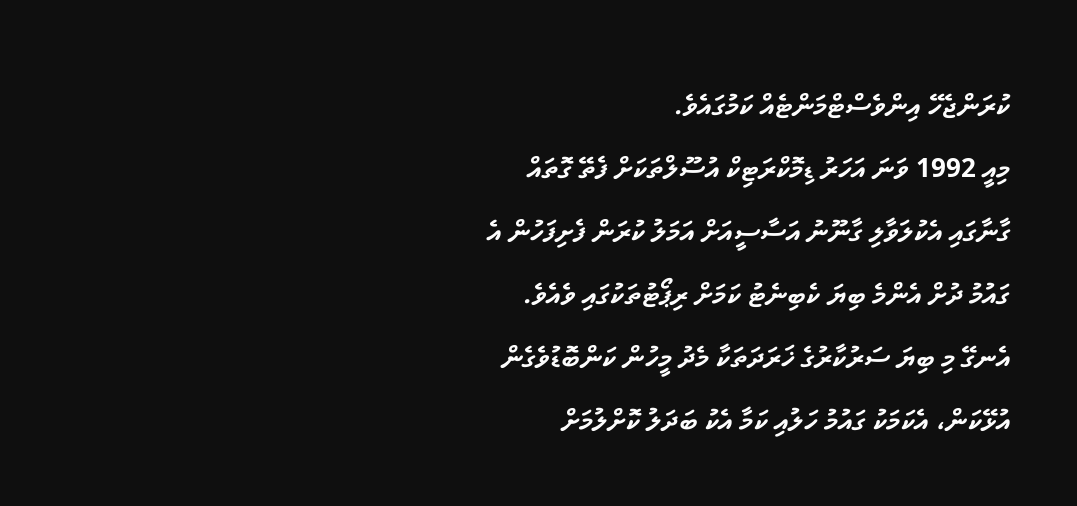ކުރަންޖެހޭ އިންވެސްޓްމަންޓެއް ކަމުގައެވެ.
މިއީ 1992 ވަނަ އަހަރު ޑިމޮކްރަޓިކް އުސޫލްތަކަށް ފެތޭ ގޮތައް ގާނާގައި އެކުލަވާލި ގާނޫނު އަސާސީއަށް އަމަލު ކުރަން ފެށިފަހުން އެ ގައުމު ދުށް އެންމެ ބިޔަ ކެބިނެޓު ކަމަށް ރިޕޯޓުތަކުގައި ވެއެވެ.
އެނގޭ މި ބިޔަ ސަރުކާރުގެ ޚަރަދަތަކާ މެދު މީހުން ކަންބޮޑުވެގެން އުޅޭކަން، އެކަމަކު ގައުމު ހަލުއި ކަމާ އެކު ބަދަލު ކޮށްލުމަށް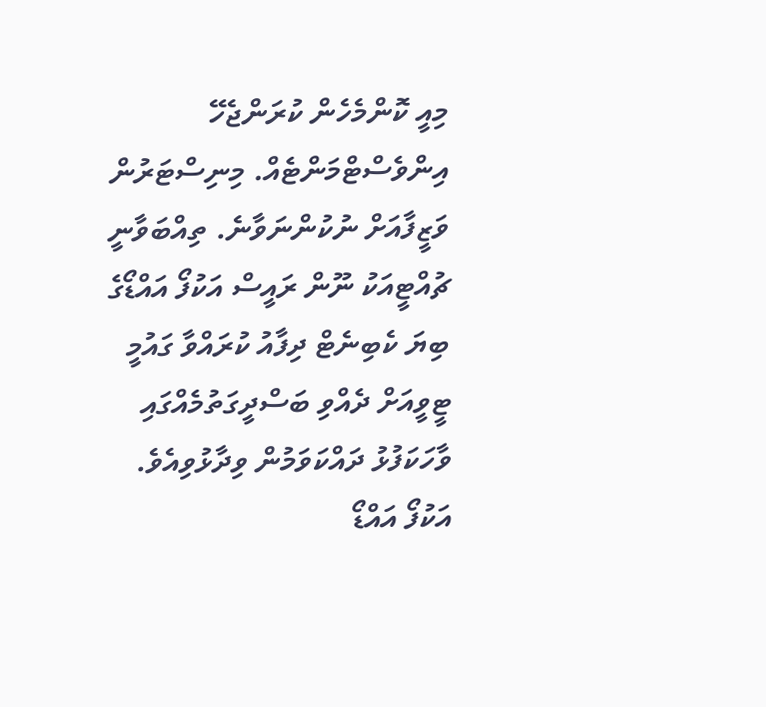މިއީ ކޮންމެހެން ކުރަންޖެހޭ އިންވެސްޓްމަންޓެއް. މިނިސްޓަރުން ވަޒީފާއަށް ނުކުންނަވާނެ. ތިއްބަވާނީ ޗުއްޓީއަކު ނޫން ރައީސް އަކުފޯ އައްޑޯގެ ބިޔަ ކެބިނެޓް ދިފާއު ކުރައްވާ ގައުމީ ޓީވީއަށް ދެއްވި ބަސްދީގަތުމެއްގައި ވާހަކަފުޅު ދައްކަވަމުން ވިދާޅުވިއެވެ.
އަކުފޯ އައްޑޯ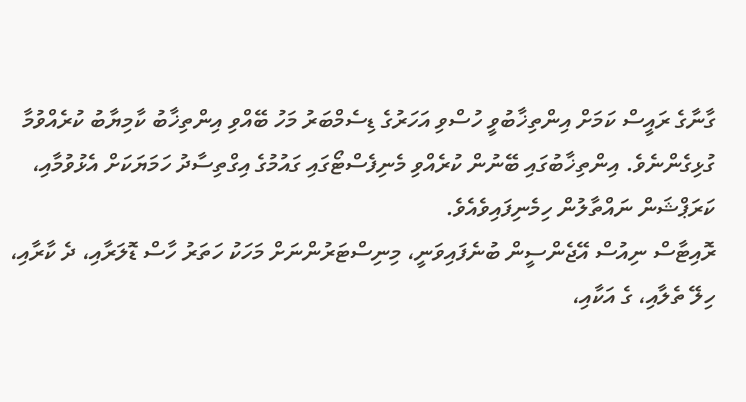ގާނާގެ ރައީސް ކަމަށް އިންތިޚާބުވީ ހުސްވި އަހަރުގެ ޑިސެމްބަރު މަހު ބޭއްވި އިންތިޚާބު ކާމިޔާބު ކުރެއްވުމާ ގުޅިގެންނެވެ. އިންތިޚާބުގައި ބޭނުން ކުރެއްވި މެނިފެސްޓޯގައި ގައުމުގެ އިގްތިސާދު ހަމަޔަކަށް އެޅުވުމާއި، ކަރަޕްޝަން ނައްތާލުން ހިމެނިފައިވެއެވެ.
ރޮއިޓާސް ނިއުސް އޭޖެންސީން ބުނެފައިވަނީ، މިނިސްޓަރުންނަށް މަހަކު ހަތަރު ހާސް ޑޮލަރާއި، ދެ ކާރާއި، ހިލޭ ތެލާއި، ގެ އަކާއި،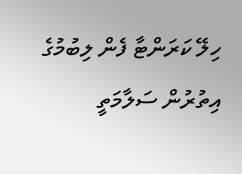ހިލޭ ކަރަންޓާ ފެން ލިބުމުގެ އިތުރުން ސަލާމަތީ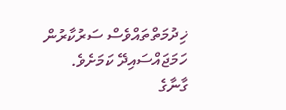ޚިދުމަތްތައްވެސް ސަރުކާރުން ހަމަޖައްސައިދޭ ކަމަށެވެ.
ގާނާގެ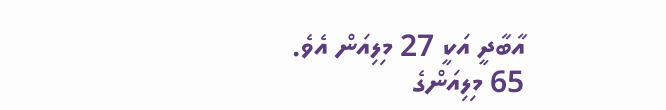އާބާދީ އަކީ 27 މިލިއަން އެވެ.
65 މިލިއަންގެ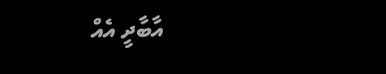އާބާދީ އެއް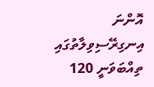އޮންނަ އިނގިރޭސިވިލާތުގައި ތިއްބަވަނީ 120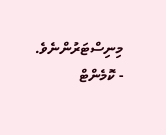މިނިސްޓަރުންނެވެ.
- ކޮމެންޓް